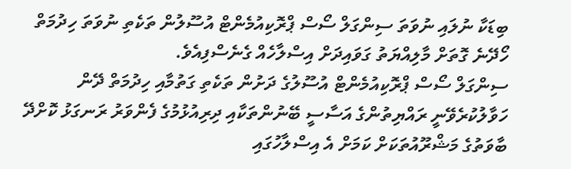ބިޑަކާ ނުލައި ނުވަތަ ސިންގަލް ސޯސް ޕްރޮކިއުމެންޓް އުސޫލުން ތަކެތި ނުވަތަ ހިދުމަތް ހޯދޭނެ ގޮތަށް މާލިއްޔަތު ގަވައިދަށް އިސްލާހެއް ގެނެސްފިއެވެ.
ސިންގަލް ސޯސް ޕްރޮކިއުމެންޓް އުސޫލުގެ ދަށުން ތަކެތި ގަތުމާއި ހިދުމަތް ދޭން ހަވާލުކުރެވޭނީ ރައްޔިތުންގެ އަސާސީ ބޭނުންތަކާއި ދިރިއުޅުމުގެ ފެންވަރު ރަނގަޅު ކޮށްދޭ ބާވަތުގެ މަޝްރޫއުތަކަށް ކަމަށް އެ އިސްލާހުގައި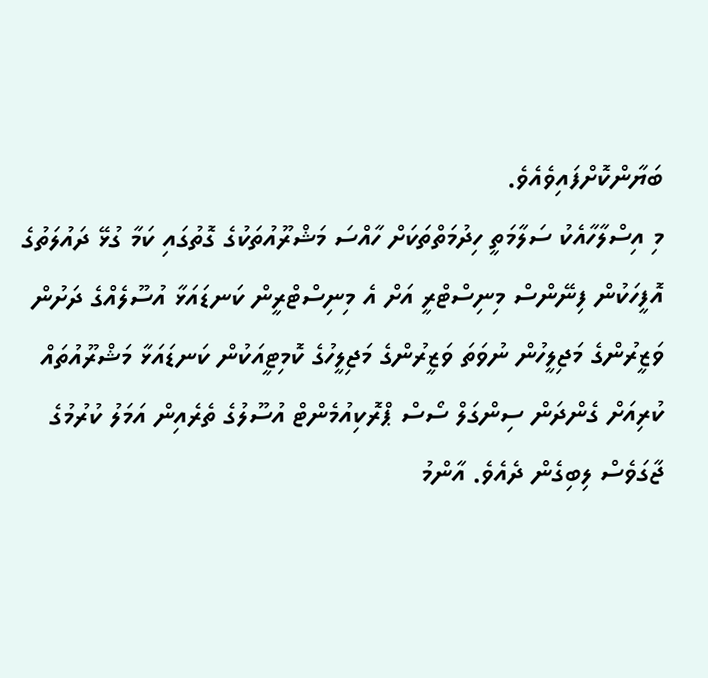ބަޔާންކޮށްފައިވެއެވެ.
މި އިސްލާހާއެކު ސަލާމަތީ ހިދުމަތްތަކަށް ހާއްސަ މަޝްރޫއުތަކުގެ ގޮތުގައި ކަމާ ގުޅޭ ދައުލަތުގެ އޮފީހަކުން ފިނޭންސް މިނިސްޓްރީ އަށް އެ މިނިސްޓްރީން ކަނޑައަޅާ އުސޫލެއްގެ ދަށުން ވަޒީރުންގެ މަޖިލީހުން ނުވަތަ ވަޒީރުންގެ މަޖިލީހުގެ ކޮމިޓީއަކުން ކަނޑައަޅާ މަޝްރޫއުތައް ކުރިއަށް ގެންދަން ސިންގަލް ސޯސް ޕްރޮކިއުމެންޓް އުސޫލުގެ ތެރެއިން އަމަލު ކުރުމުގެ ޖާގަވެސް ލިބިގެން ދެއެވެ. އާންމު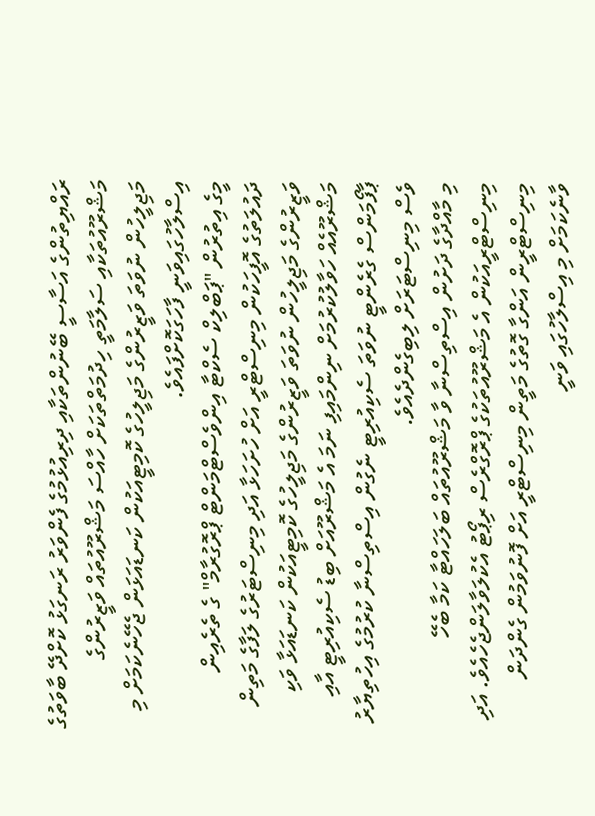ރައްޔިތުންގެ އަސާސީ ބޭނުންތަކާއި ދިރިއުޅުމުގެ ފެންވަރު ރަނގަޅު ކޮށްދޭ ބާވަތުގެ މަޝްރޫއުތަކާއި ސަލާމަތީ ހިދުމަތްތަކަށް ހާއްސަ މަޝްރޫއުތައް ވަޒީރުންގެ މަޖިލީހުން ނުވަތަ ވަޒީރުންގެ މަޖިލީހުގެ ކޮމިޓީއަކުން ކަނޑައަޅަން ޖެހޭނެކަމަށް މި އިސްލާހުގައިވަނީ ފާހަގަކޮށްފައެވެ.
މީގެ އިތުރުން "ޕަބްލިކް ސެކްޓާ އިންވެސްޓްމަންޓް ޕްރޮގުރާމް" ގެ ތެރެއިން ދައުލަތުގެ އޮފީހަކުން މިނިސްޓްރީ އަށް ހުށަހަޅާ އަދި މިނިސްޓަރުގެ ލަފާގެ މަތިން ވަޒީރުންގެ މަޖިލީހުން ނުވަތަ ވަޒީރުންގެ މަޖިލީހުގެ ކޮމިޓީއަކުން ކަނޑައަޅާ ވަކި މަޝްރޫއެއް ހަވާލުކުރުމަށް ނިންމައިފި ނަމަ އެ މަޝްރޫއަށް ބިޑު ސެކިއުރިޓީ އާއި ޕާފޯމަންސް ގެރެންޓީ ނުވަތަ ސެކިއުރިޓީ ނެގުން އިސްތިސްނާ ކުރުމުގެ އިހުތިޔާރު ވެސް މިނިސްޓަރަށް ލިބިގެންދެއެވެ.
މި މާއްދާގެ ދަށުން އިސްތިސްނާ ވާ މަޝްރޫއުތައް ބަލަހައްޓާ ކަމާ ބެހޭ މިނިސްޓްރީއަކުން އެ މަޝްރޫއުތަކުގެ ޕްރޮގްރެސް ރިޕޯޓު އެކުލަވާލަންޖެހެއެވެ. އަދި މިނިސްޓްރީން އަންގާ ގޮތުގެ މަތީން މިނިސްޓްރީ އަށް ފޮނުވަމުން ގެންދަން ވާނެކަމަށް މި އިސްލާހުގައި ވަނީ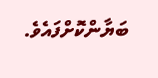ބަޔާންކޮށްފައެވެ.